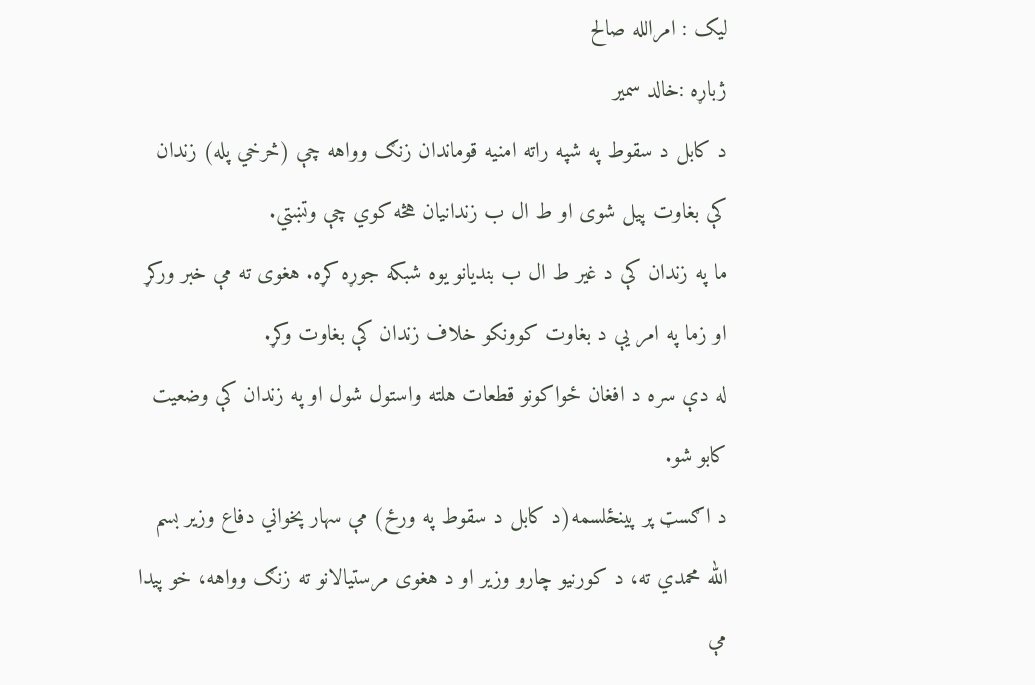لیک : امرالله صالح
ژباړه :خالد سمیر
د کابل د سقوط په شپه راته امنیه قوماندان زنګ وواهه چې (څرخي پله) زندان کې بغاوت پیل شوی او ط ال ب زندانیان هڅه کوي چې وتښتي.
ما په زندان کې د غیر ط ال ب بندیانو یوه شبکه جوړه کړه. هغوی ته مې خبر ورکړ او زما په امر یې د بغاوت کوونکو خلاف زندان کې بغاوت وکړ.
له دې سره د افغان ځواکونو قطعات هلته واستول شول او په زندان کې وضعیت کابو شو.
د اګسټ پر پینځلسمه(د کابل د سقوط په ورځ) مې سهار پخواني دفاع وزیر بسم الله محمدي ته، د کورنیو چارو وزیر او د هغوی مرستیالانو ته زنګ وواهه، خو پیدا مې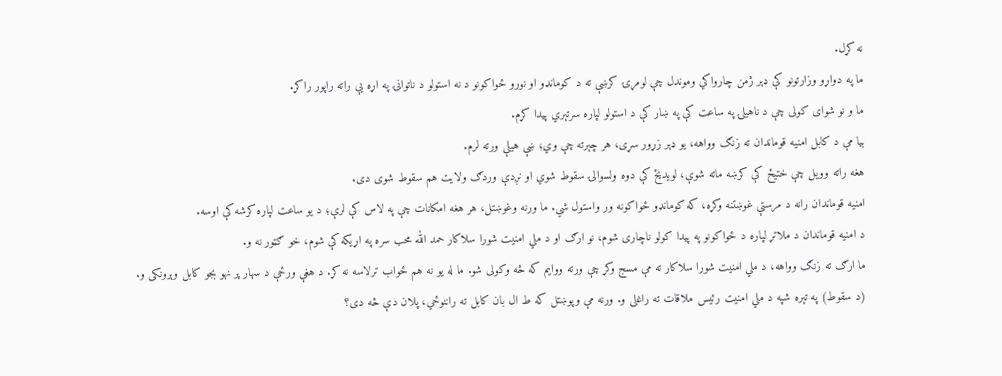نه کړل.
ما په دواړو وزارتونو کې ډېر ژمن چارواکي وموندل چې لومړۍ کرښې ته د کومانډو او نورو ځواکونو د نه استولو د ناتوانۍ په اړه یې راته راپور راکړ.
ما و نو شوای کولی چې د ناهیلۍ په ساعت کې په ښار کې د استولو لپاره سرتېري پیدا کړم.
بیا مې د کابل امنیه قوماندان ته زنګ وواهه، یو ډېر زړور سړی، هر چېرته چې وي؛ ښې هیلې ورته لرم.
هغه راته وویل چې ختیځ کې کرښه ماته شوې، لویدیځ کې دوه ولسوالۍ سقوط شوي او نږدې وردګ ولایت هم سقوط شوی دی.
امنیه قوماندان رانه د مرستې غوښتنه وکړه، که کومانډو ځواکونه ور واستول شي. ما ورنه وغوښتل، هر هغه امکانات چې په لاس کې لرې؛ د یو ساعت لپاره کرشه کې اوسه.
د امنیه قوماندان د ملاتړ لپاره د ځواکونو په پیدا کولو ناچاری شوم، نو ارګ او د ملي امنیت شورا سلاکار حمد الله محب سره په اړیکه کې شوم، خو ګټور نه و.
ما ارګ ته زنګ وواهه، د ملي امنیت شورا سلاکار ته مې مسج وکړ چې ورته ووایم که څه وکولی شو. ما له یو نه هم ځواب ترلاسه نه کړ. د هغې ورځې د سهار پر نهو بجو کابل وېرونکی و.
(د سقوط) په تېره شپه د ملي امنیت رئیس ملاقات ته راغلی و. ورنه مې وپوښتل که ط ال بان کابل ته راننوځي، پلان دې څه دی؟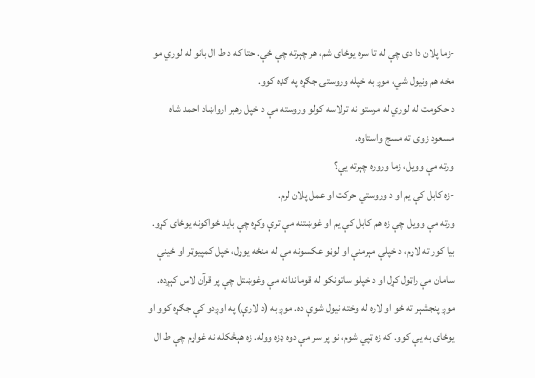-زما پلان دا دی چې له تا سره یوځای شم، هر چېرته چې ځې. حتا که د ط ال بانو له لوري مو مخه هم ونیول شي، موږ به خپله وروستۍ جګړه په ګډه کوو.
د حکومت له لوري له مرستو نه ترلاسه کولو وروسته مې د خپل رهبر ارواښاد احمد شاه مسعود زوی ته مسج واستاوه.
ورته مې وویل، زما وروره چېرته یې؟
-زه کابل کې یم او د وروستي حرکت او عمل پلان لرم.
ورته مې وویل چې زه هم کابل کې یم او غوښتنه مې ترې وکړه چې باید ځواکونه یوځای کړو.
بیا کور ته لاړم، د خپلې مېرمنې او لوڼو عکسونه مې له منځه یوړل، خپل کمپیوټر او ځینې سامان مې راټول کړل او د خپلو ساتونکو له قوماندانه مې وغوښتل چې پر قرآن لاس کېږده.
موږ پنجشېر ته ځو او لاره له وخته نیول شوې ده. موږ به (د لارې) په اوږدو کې جګړه کوو او یوځای به یې کوو. که زه ټپي شوم، نو پر سر مې دوه ډزه ووله. زه هېڅکله نه غواړم چې ط ال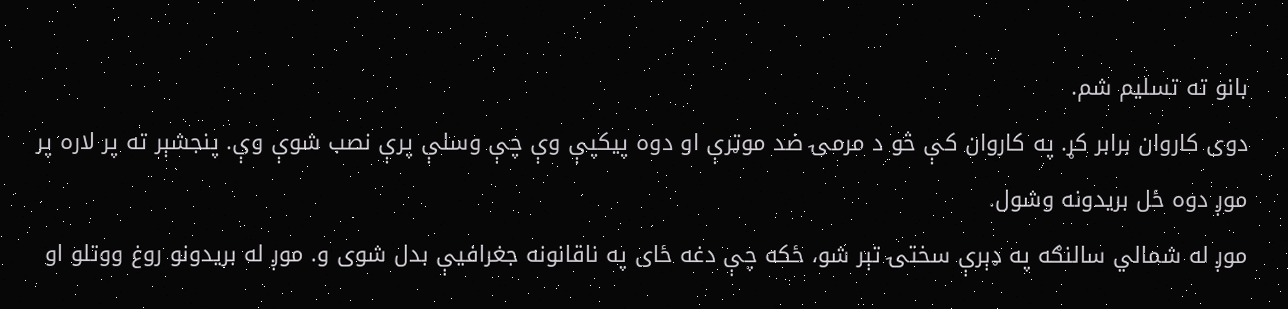بانو ته تسلیم شم.
دوی کاروان برابر کړ. په کاروان کې څو د مرمۍ ضد موټرې او دوه پیکپې وې چې وسلې پرې نصب شوې وې. پنجشېر ته پر لاره پر موږ دوه ځل بریدونه وشول.
موږ له شمالي سالنګه په ډېرې سختۍ تېر شو، ځکه چې دغه ځای په ناقانونه جغرافیې بدل شوی و. موږ له بریدونو روغ ووتلو او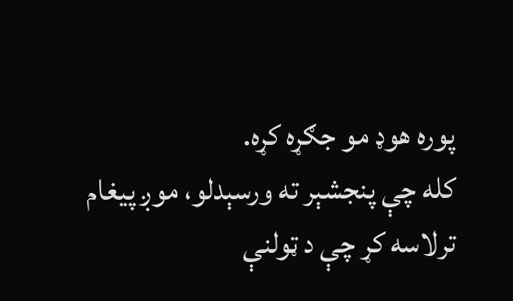پوره هوډ مو جګړه کړه.
کله چې پنجشېر ته ورسېدلو، موږ پیغام ترلاسه کړ چې د ټولنې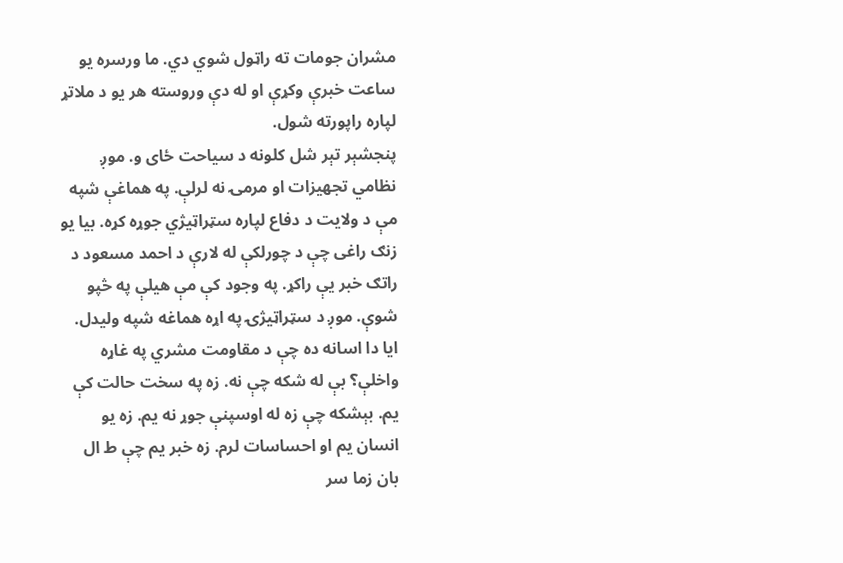مشران جومات ته راټول شوي دي. ما ورسره یو ساعت خبرې وکړې او له دې وروسته هر یو د ملاتړ لپاره راپورته شول.
پنجشېر تېر شل کلونه د سیاحت ځای و. موږ نظامي تجهیزات او مرمۍ نه لرلې. په هماغې شپه مې د ولایت د دفاع لپاره سټراټیژي جوړه کړه. بیا یو زنګ راغی چې د چورلکې له لارې د احمد مسعود د راتګ خبر یې راکړ. په وجود کې مې هیلې په څپو شوې. موږ د سټراټیژۍ په اړه هماغه شپه ولیدل.
ایا دا اسانه ده چې د مقاومت مشري په غاړه واخلې؟ بې له شکه چې نه. زه په سخت حالت کې یم. بېشکه چې زه له اوسپنې جوړ نه یم. زه یو انسان یم او احساسات لرم. زه خبر یم چې ط ال بان زما سر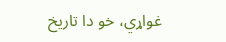غواړي، خو دا تاریخ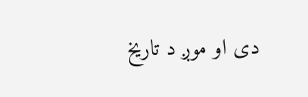دی او موږ د تاریخ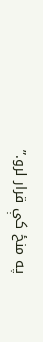په منځ کې قرار لرو.”